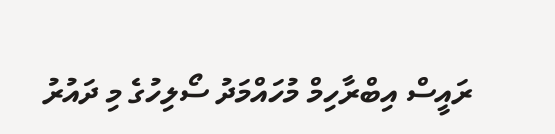ރައީސް އިބްރާހިމް މުހައްމަދު ސޯލިހުގެ މި ދައުރު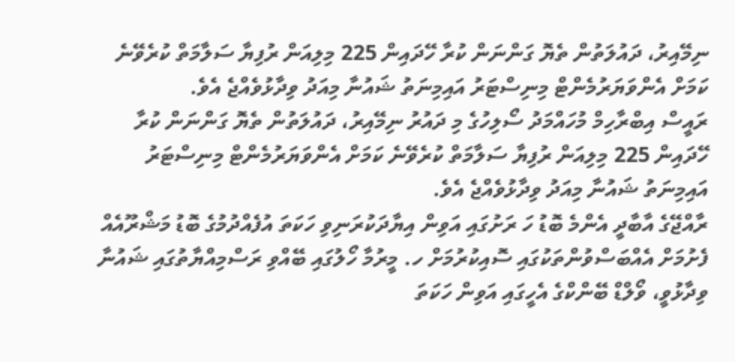ނިމޭއިރު، ދައުލަތުން ތެޔޮ ގަންނަން ކުރާ ހޭދައިން 225 މިލިއަން ރުފިޔާ ސަލާމަތް ކުރެވޭނެ ކަމަށް އެންވަޔަރުމެންޓް މިނިސްޓަރު އައިމިނަތު ޝައުނާ މިއަދު ވިދާޅުވެއްޖެ އެވެ.
ރައީސް އިބްރާހިމް މުހައްމަދު ސޯލިހުގެ މި ދައުރު ނިމޭއިރު، ދައުލަތުން ތެޔޮ ގަންނަން ކުރާ ހޭދައިން 225 މިލިއަން ރުފިޔާ ސަލާމަތް ކުރެވޭނެ ކަމަށް އެންވަޔަރުމެންޓް މިނިސްޓަރު އައިމިނަތު ޝައުނާ މިއަދު ވިދާޅުވެއްޖެ އެވެ.
ރާއްޖޭގެ އާބާދީ އެންމެ ބޮޑު ހަ ރަށުގައި އަވިން އިޔާދަކުރަނިވި ހަކަތަ އުފެއްދުމުގެ ބޮޑު މަޝްރޫއެއް ފެށުމަށް އެއްބަސްވުންތަކުގައި ސޮއިކުރުމަށް ހ. މީރުމާ ހޯލުގައި ބޭއްވި ރަސްމިއްޔާތުގައި ޝައުނާ ވިދާޅުވީ، ވޯލްޑް ބޭންކްގެ އެހީގައި އަވިން ހަކަތަ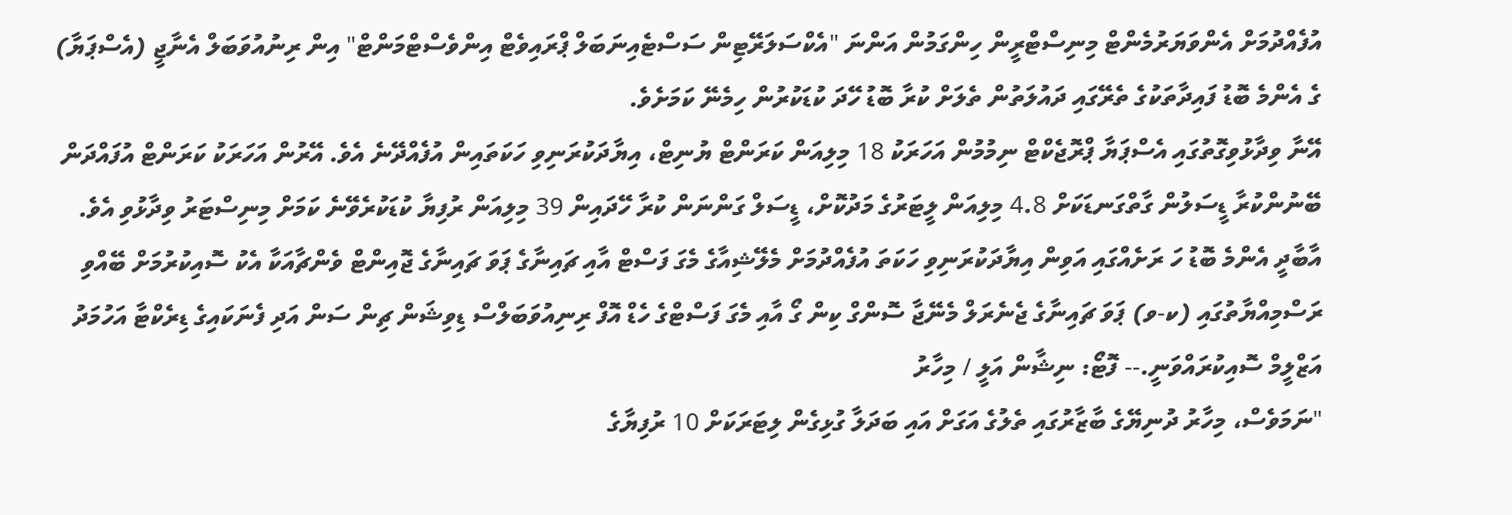އުފެއްދުމަށް އެންވަޔަރުމެންޓް މިނިސްޓްރީން ހިންގަމުން އަންނަ "އެކްސަލަރޭޓިން ސަސްޓެއިނަބަލް ޕްރައިވެޓް އިންވެސްޓްމަންޓް" އިން ރިނުއުވަބަލް އެނާޖީ (އެސްޕަޔާ) ގެ އެންމެ ބޮޑު ފައިދާތަކުގެ ތެރޭގައި ދައުލަތުން ތެލަށް ކުރާ ބޮޑު ހޭދަ ކުޑަކުރުން ހިމެނޭ ކަމަށެވެ.
އޭނާ ވިދާޅުވިގޮތުގައި އެސްޕަޔާ ޕްރޮޖެކްޓް ނިމުމުން އަހަރަކު 18 މިލިއަން ކަރަންޓް ޔުނިޓް، އިޔާދަކުރަނިވި ހަކަތައިން އުފެއްދޭނެ އެވެ. އޭރުން އަހަރަކު ކަރަންޓް އުފައްދަން ބޭނުންކުރާ ޑީސަލުން ގާތްގަނޑަކަށް 4.8 މިލިއަން ލީޓަރުގެ މަދުކޮށް، ޑީސަލް ގަންނަން ކުރާ ހޭދައިން 39 މިލިއަން ރުފިޔާ ކުޑަކުރެވޭނެ ކަމަށް މިނިސްޓަރު ވިދާޅުވި އެވެ.
އާބާދީ އެންމެ ބޮޑު ހަ ރަށެއްގައި އަވިން އިޔާދަކުރަނިވި ހަކަތަ އުފެއްދުމަށް މެލޭޝިއާގެ މެގަ ފަސްޓް އާއި ޗައިނާގެ ޕަވަ ޗައިނާގެ ޖޮއިންޓް ވެންޗާއަކާ އެކު ސޮއިކުރުމަށް ބޭއްވި ރަސްމިއްޔާތުގައި (ކ-ވ) ޕަވަ ޗައިނާގެ ޖެނެރަލް މެނޭޖާ ސޮންގް ކިން ގޯ އާއި މެގަ ފަސްޓްގެ ހެޑް އޮފް ރިނިއުވަބަލްސް ޑިވިޝަން ޗިން ސަން އަދި ފެނަކައިގެ ޑިރެކްޓާ އަހުމަދު އަޒްލީމް ސޮއިކުރައްވަނީ.-- ފޮޓޯ: ނިޝާން އަލީ / މިހާރު
"ނަމަވެސް، މިހާރު ދުނިޔޭގެ ބާޒާރުގައި ތެލުގެ އަގަށް އައި ބަދަލާ ގުޅިގެން ލިޓަރަކަށް 10 ރުފިޔާގެ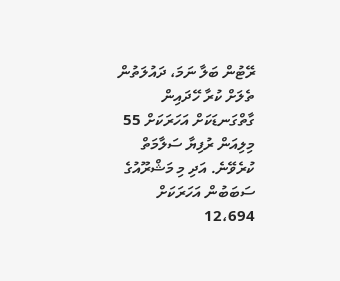ރޭޓުން ބަލާ ނަމަ، ދައުލަތުން ތެލަށް ކުރާ ހޭދައިން ގާތްގަނޑަކަށް އަހަރަކަށް 55 މިލިއަން ރުފިޔާ ސަލާމަތް ކުރެވޭނެ. އަދި މި މަޝްރޫއުގެ ސަބަބުން އަހަރަކަށް 12،694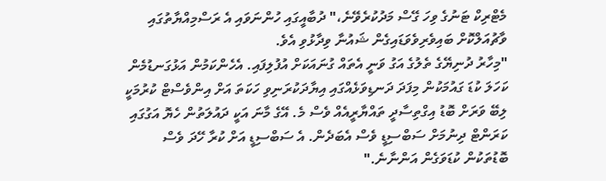މެޓްރިކް ޓަނުގެ ވިހަ ގޭސް މަދުކުރެވޭނެ،" ދުބާއީގައި ހުންނަވައި އެ ރަސްމިއްޔާތުގައި ވާޗުއަލްކޮށް ބައިވެރިވެވަޑައިގެން ޝައުނާ ވިދާޅުވި އެވެ.
"މިހާރު ދުނިޔޭގެ ތެލުގެ އަގު ވަނީ އެތައް ގުނައަކަށް އުފުލިފައި. އެހެންކަމުން އަޅުގަނޑުމެން ކަހަލަ ކުޑަ ގައުމަކުން މިފަދަ ދަނޑިވަޅެއްގައި އިޔާދަކުރަނިވި ހަކަތަ އަށް އިންވެސްޓް ކުރުމަކީ ލިބޭ ވަރަށް ބޮޑު އިގްތިސާދީ ތައްޔާރީއެއް ވެސް މެ. އޭގެ މާނަ އަކީ ދައުލަތުން ހެޔޮ އަގުގައި ކަރަންޓް ދިނުމަށް ސަބްސިޑީ ވެސް އެބަދެން. އެ ސަބްސިޑީ އަށް ކުރާ ހޭދަ ވެސް ބޮޑުތަކުން ކުޑަވަގެން އަންނާނެ."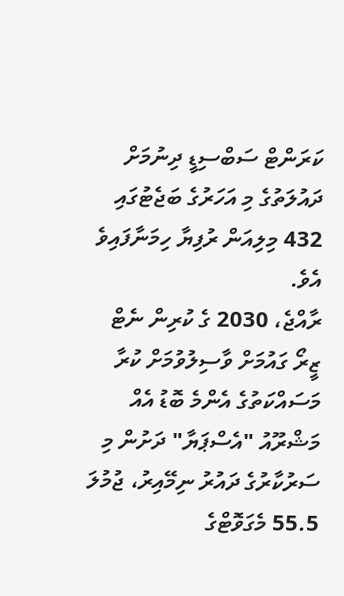ކަރަންޓް ސަބްސިޑީ ދިނުމަށް ދައުލަތުގެ މި އަހަރުގެ ބަޖެޓުގައި 432 މިލިއަން ރުފިޔާ ހިމަނާފައިވެ އެވެ.
ރާއްޖެ، 2030 ގެ ކުރިން ނެޓް ޒީރޯ ގައުމަށް ވާސިލުވުމަށް ކުރާ މަސައްކަތުގެ އެންމެ ބޮޑު އެއް މަޝްރޫއު "އެސްޕަޔާ" ދަށުން މި ސަރުކާރުގެ ދައުރު ނިމޭއިރު، ޖުމުލަ 55.5 މެގަވޮޓްގެ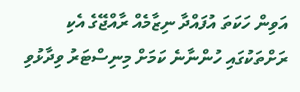އަވިން ހަކަތަ އުފައްދާ ނިޒާމެއް ރާއްޖޭގެ އެކި ރަށްތަކުގައި ހުންނާނެ ކަމަށް މިނިސްޓަރު ވިދާޅުވި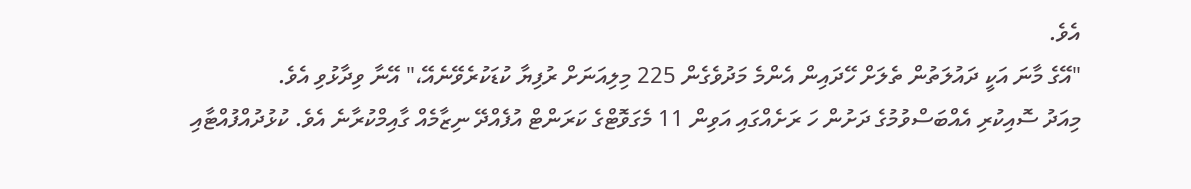އެވެ.
"އޭގެ މާނަ އަކީ ދައުލަތުން ތެލަށް ހޭދައިން އެންމެ މަދުވެގެން 225 މިލިއަނަށް ރުފިޔާ ކުޑަކުރެވޭނެއޭ،" އޭނާ ވިދާޅުވި އެވެ.
މިއަދު ސޮއިކުރި އެއްބަސްވުމުގެ ދަށުން ހަ ރަށެއްގައި އަވިން 11 މެގަވޮޓްގެ ކަރަންޓް އުފެއްދޭ ނިޒާމެއް ގާއިމްކުރާނެ އެވެ. ކުޅުދުއްފުއްޓާއި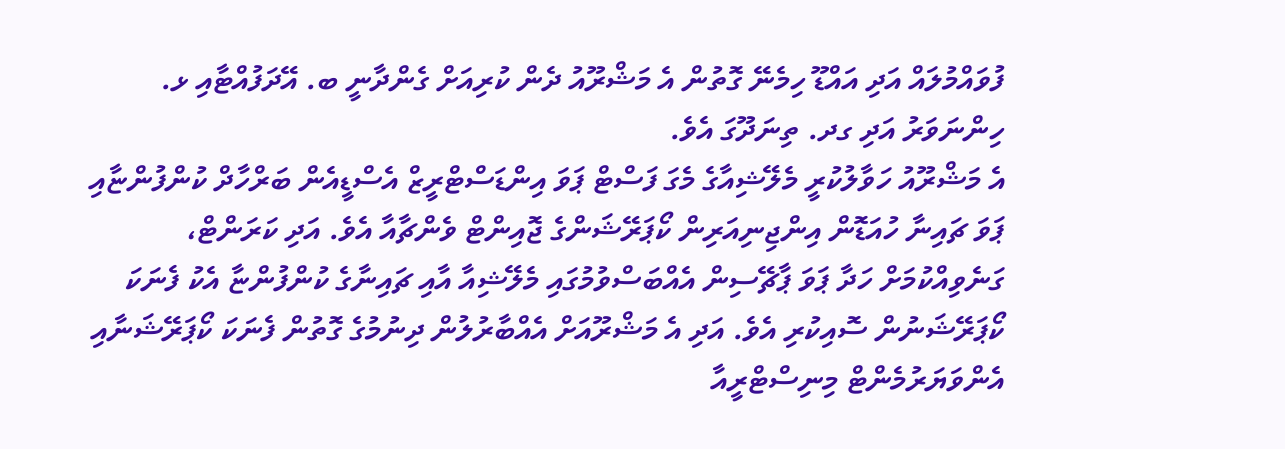ފުވައްމުލައް އަދި އައްޑޫ ހިމެނޭ ގޮތުން އެ މަޝްރޫއު ދެން ކުރިއަށް ގެންދާނީ ބ. އޭދަފުއްޓާއި ޅ. ހިންނަވަރު އަދި ގދ. ތިނަދޫގަ އެވެ.
އެ މަޝްރޫއު ހަވާލުކުރީ މެލޭޝިއާގެ މެގަ ފަސްޓް ޕަވަ އިންޑަސްޓްރީޒް އެސްޑީއެން ބަރްހާދް ކުންފުންޏާއި ޕަވަ ޗައިނާ ހުއަޑޮން އިންޖިނިއަރިން ކޯޕަރޭޝަންގެ ޖޮއިންޓް ވެންޗާއާ އެވެ. އަދި ކަރަންޓް، ގަނެވިއްކުމަށް ހަދާ ޕަވަ ޕާޗޭސިން އެއްބަސްވުމުގައި މެލޭޝިއާ އާއި ޗައިނާގެ ކުންފުންޏާ އެކު ފެނަކަ ކޯޕަރޭޝަނުން ސޮއިކުރި އެވެ. އަދި އެ މަޝްރޫއަށް އެއްބާރުލުން ދިނުމުގެ ގޮތުން ފެނަކަ ކޯޕަރޭޝަނާއި އެންވަޔަރުމެންޓް މިނިސްޓްރީއާ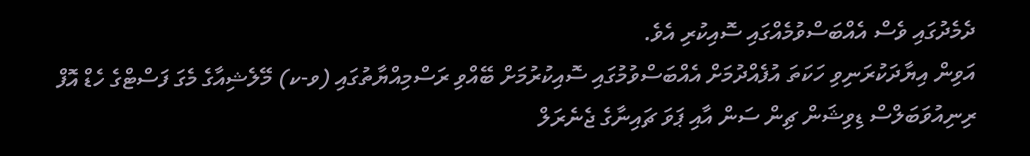ދެމެދުގައި ވެސް އެއްބަސްވުމެއްގައި ސޮއިކުރި އެވެ.
އަވިން އިޔާދަކުރަނިވި ހަކަތަ އުފެއްދުމަށް އެއްބަސްވުމުގައި ސޮއިކުރުމަށް ބޭއްވި ރަސްމިއްޔާތުގައި (ވ-ކ) މޭލެޝިއާގެ މެގަ ފަސްޓްގެ ހެޑް އޮފް ރިނިއުވަބަލްސް ޑިވިޝަން ޗިން ސަން އާއި ޕަވަ ޗައިނާގެ ޖެނެރަލް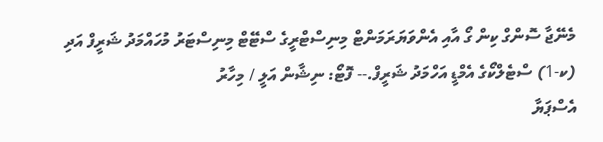މެނޭޖާ ސޮންގް ކިން ގޯ އާއި އެންވަޔަރަމަންޓް މިނިސްޓްރީގެ ސްޓޭޓް މިނިސްޓަރު މުހައްމަދު ޝަރީފް އަދި (ކ-1) ސްޓެލްކޯގެ އެމްޑީ އަހްމަދު ޝަރީފް.-- ފޮޓޯ: ނިޝާން އަލީ / މިހާރު
އެސްޕަޔާ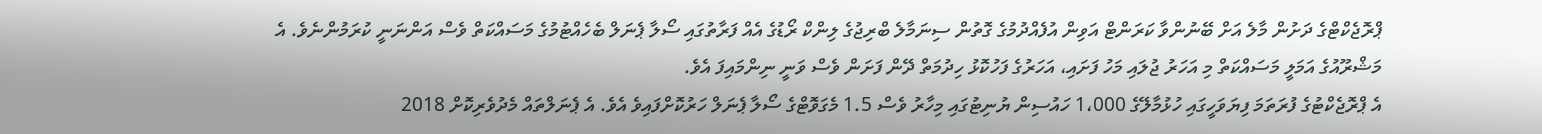ޕްރޮޖެކްޓްގެ ދަށުން މާލެ އަށް ބޭނުންވާ ކަރަންޓް އަވިން އުފެއްދުމުގެ ގޮތުން ސިނަމާލެ ބްރިޖުގެ ލިންކް ރޯޑުގެ އެއް ފަރާތުގައި ސޯލާ ޕެނަލް ބެހެއްޓުމުގެ މަސައްކަތް ވެސް އަންނަނީ ކުރަމުންނެވެ. އެ މަޝްރޫއުގެ އަމަލީ މަސައްކަތް މި އަހަރު ޖުލައި މަހު ފަށައި، އަހަރުގެ ފަހުކޮޅު ހިދުމަތް ދޭން ފަށަން ވެސް ވަނީ ނިންމައިފަ އެވެ.
އެ ޕްރޮޖެކްޓުގެ ފުރަތަމަ ފިޔަވަހީގައި ހުޅުމާލޭގެ 1،000 ހައުސިން ޔުނިޓުގައި މިހާރު ވެސް 1.5 މެގަވޮޓްގެ ސޯލާ ޕެނަލް ހަރުކޮށްފައިވެ އެވެ. އެ ޕެނަލްތައް މެދުވެރިކޮށް 2018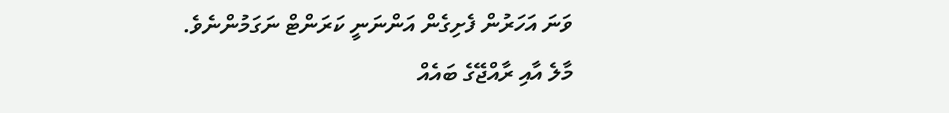ވަނަ އަހަރުން ފެށިގެން އަންނަނީ ކަރަންޓް ނަގަމުންނެވެ.
މާލެ އާއި ރާއްޖޭގެ ބައެއް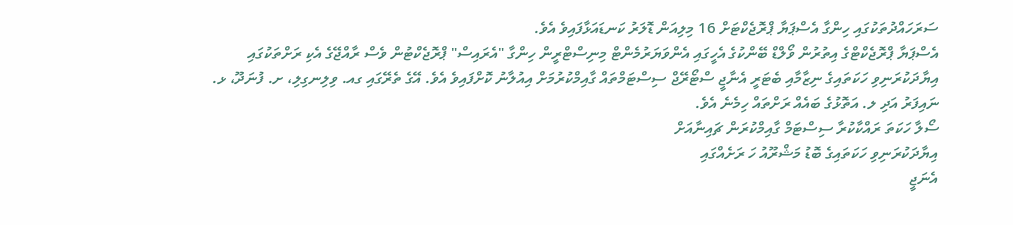ސަރަހައްދުތަކުގައި ހިންގާ އެސްޕަޔާ ޕްރޮޖެކްޓަށް 16 މިލިއަން ޑޮލަރު ކަނޑައަޅާފައިވެ އެވެ.
އެސްޕަޔާ ޕްރޮޖެކްޓްގެ އިތުރުން ވޯލްޑް ބޭންކުގެ އެހީގައި އެންވަޔަރުމެންޓް މިނިސްޓްރީން ހިންގާ "އެރައިސް" ޕްރޮޖެކްޓުން ވެސް ރާއްޖޭގެ އެކި ރަށްތަކުގައި އިޔާދަކުރަނިވި ހަކަތައިގެ ނިޒާމާއި ބެޓަރީ އެނާޖީ ސްޓޯރޭޖް ސިސްޓަމްތައް ގާއިމްކުރުމަށް އިއުލާނު ކޮށްފައިވެ އެވެ. އޭގެ ތެރޭގައި ގއ. ވިލިނގިލި، ށ. ފުނަދޫ، ޅ. ނައިފަރު އަދި ލ. އަތޮޅުގެ ބައެއް ރަށްތައް ހިމެނެ އެވެ.
ސޯލާ ހަކަތަ ރައްކާކުރާ ސިސްޓަމް ގާއިމްކުރަން ޗައިނާއަށް
އިޔާދަކުރަނިވި ހަކަތައިގެ ބޮޑު މަޝްރޫއު ހަ ރަށެއްގައި
އެނަޖީ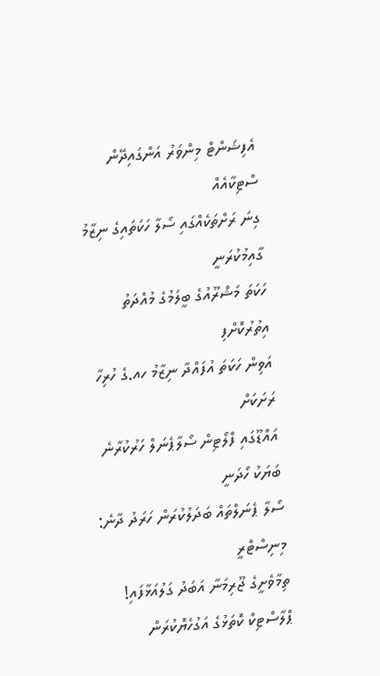އެފިޝަންޓް މިންވަރު އަންގައިދޭން ސްޓިކާއެއް
ގިނަ ރަށްތަކެއްގައި ސޯލާ ހަކަތައިގެ ނިޒާމު ގާއިމުކުރަނީ
ހަކަތަ މަޝްރޫއުގެ ބީލަމުގެ މުއްދަތު އިތުރުކޮށްފި
އަވިން ހަކަތަ އުފައްދާ ނިޒާމު ހއ.ގެ ހުރިހާ ރަށަކަށް
އައްޑޫގައި ފްލޯޓިން ސޯލާޕެނަލް ހަރުކުރާނެ ބަޔަކު ހޯދަނީ
ސޯލާ ޕެނަލްތައް ބަދަލުކުރަން ހަރަދު ދާނެ: މިނިސްޓްރީ
ތިމާވެށީގެ ޖޫރިމަނާ އަބަދު ގަލުއަޅާފައި!
ޕްލާސްޓިކް ކޮތަޅުގެ އަގުހެޔޮކުރަން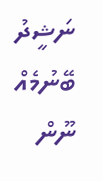ނަޝީދު ބޭނުމެއް ނޫން